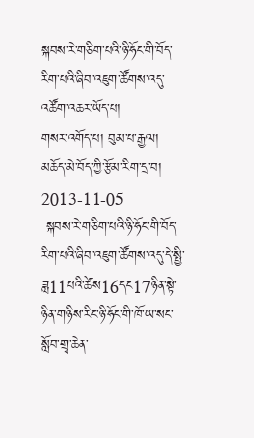སྐབས་རེ་གཅིག་པའི་ཉི་ཧོང་གི་བོད་རིག་པའི་ཞིབ་འཇུག་ཚོགས་འདུ་འཚོག་འཆར་ཡོད་པ།
གསར་འགོད་པ། བུམ་པ་རྒྱལ། མཆོད་མེ་བོད་ཀྱི་རྩོམ་རིག་དྲ་བ། 2013-11-05
 སྐབས་རེ་གཅིག་པའི་ཉི་ཧོང་གི་བོད་རིག་པའི་ཞིབ་འཇུག་ཚོགས་འདུ་དེ་སྤྱི་ཟླ11པའི་ཚེས16དང17ཉིན་སྟེ་ཉིན་གཉིས་རིང་ཉི་ཧོང་གི་ཁོ་ཡ་སང་སློབ་གྲྭ་ཆེན་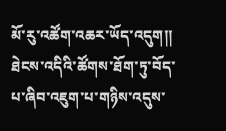མོ་རུ་འཚོག་འཆར་ཡོད་འདུག།། ཐེངས་འདིའི་ཚོགས་ཐོག་ཏུ་བོད་པ་ཞིབ་འཇུག་པ་གཉིས་འདུས་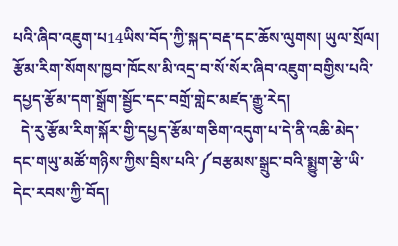པའི་ཞིབ་འཇུག་པ14ཡིས་བོད་ཀྱི་སྐད་བརྡ་དང་ཆོས་ལུགས། ཡུལ་སྲོལ། རྩོམ་རིག་སོགས་ཁྱབ་ཁོངས་མི་འདྲ་བ་སོ་སོར་ཞིབ་འཇུག་བགྱིས་པའི་དཔྱད་རྩོམ་དག་སྒྲོག་སྦྱོང་དང་བགྲོ་གླེང་མཛད་རྒྱུ་རེད།
  དེ་རུ་རྩོམ་རིག་སྐོར་གྱི་དཔྱད་རྩོམ་གཅིག་འདུག་པ་དེ་ནི་འཆི་མེད་དང་གཡུ་མཚོ་གཉིས་ཀྱིས་བྲིས་པའི་༼བརྩམས་སྒྲུང་བའི་སྨྱུག་རྩེ་ཡི་དེང་རབས་ཀྱི་བོད།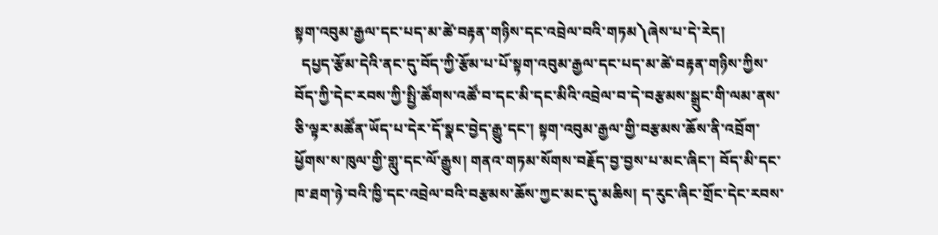སྟག་འབུམ་རྒྱལ་དང་པད་མ་ཚེ་བརྟན་གཉིས་དང་འབྲེལ་བའི་གཏམ༽ཞེས་པ་དེ་རེད།
  དཔྱད་རྩོམ་དེའི་ནང་དུ་བོད་ཀྱི་རྩོམ་པ་པོ་སྟག་འབུམ་རྒྱལ་དང་པད་མ་ཚེ་བརྟན་གཉིས་ཀྱིས་བོད་ཀྱི་དེང་རབས་ཀྱི་སྤྱི་ཚོགས་འཚོ་བ་དང་མི་དང་མིའི་འབྲེལ་བ་དེ་བརྩམས་སྒྲུང་གི་ལམ་ནས་ཅི་ལྟར་མཚོན་ཡོད་པ་དེར་དོ་སྣང་བྱེད་རྒྱུ་དང་། སྟག་འབུམ་རྒྱལ་གྱི་བརྩམས་ཆོས་ནི་འབྲོག་ཕྱོགས་ས་ཁུལ་གྱི་གླུ་དང་ལོ་རྒྱུས། གནའ་གཏམ་སོགས་བརྗོད་བྱ་བྱས་པ་མང་ཞིང་། བོད་མི་དང་ཁ་ཐག་ཉེ་བའི་ཁྱི་དང་འབྲེལ་བའི་བརྩམས་ཆོས་ཀྱང་མང་དུ་མཆིས། ད་རུང་ཞིང་གྲོང་དེང་རབས་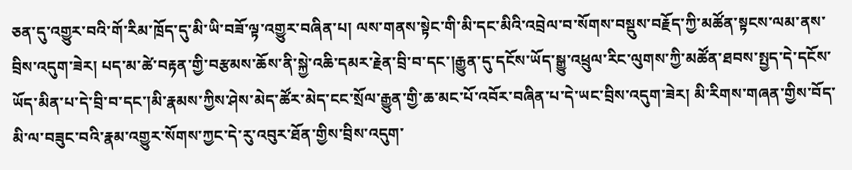ཅན་དུ་འགྱུར་བའི་གོ་རིམ་ཁྲོད་དུ་མི་ཡི་བཟོ་ལྟ་འགྱུར་བཞིན་པ། ལས་གནས་སྟེང་གི་མི་དང་མིའི་འབྲེལ་བ་སོགས་བསྡུས་བརྗོད་ཀྱི་མཚོན་སྟངས་ལམ་ནས་བྲིས་འདུག་ཟེར། པད་མ་ཚེ་བརྟན་གྱི་བརྩམས་ཆོས་ནི་སྐྱེ་འཆི་དམར་རྗེན་བྲི་བ་དང་།རྒྱུན་དུ་དངོས་ཡོད་སྒྱུ་འཕྲུལ་རིང་ལུགས་ཀྱི་མཚོན་ཐབས་སྤྱད་དེ་དངོས་ཡོད་མིན་པ་དེ་བྲི་བ་དང་།མི་རྣམས་ཀྱིས་ཤེས་མེད་ཚོར་མེད་ངང་སྲོལ་རྒྱུན་གྱི་ཆ་མང་པོ་འབོར་བཞིན་པ་དེ་ཡང་བྲིས་འདུག་ཟེར། མི་རིགས་གཞན་གྱིས་བོད་མི་ལ་བཟུང་བའི་རྣམ་འགྱུར་སོགས་ཀྱང་དེ་རུ་འབུར་ཐོན་གྱིས་བྲིས་འདུག་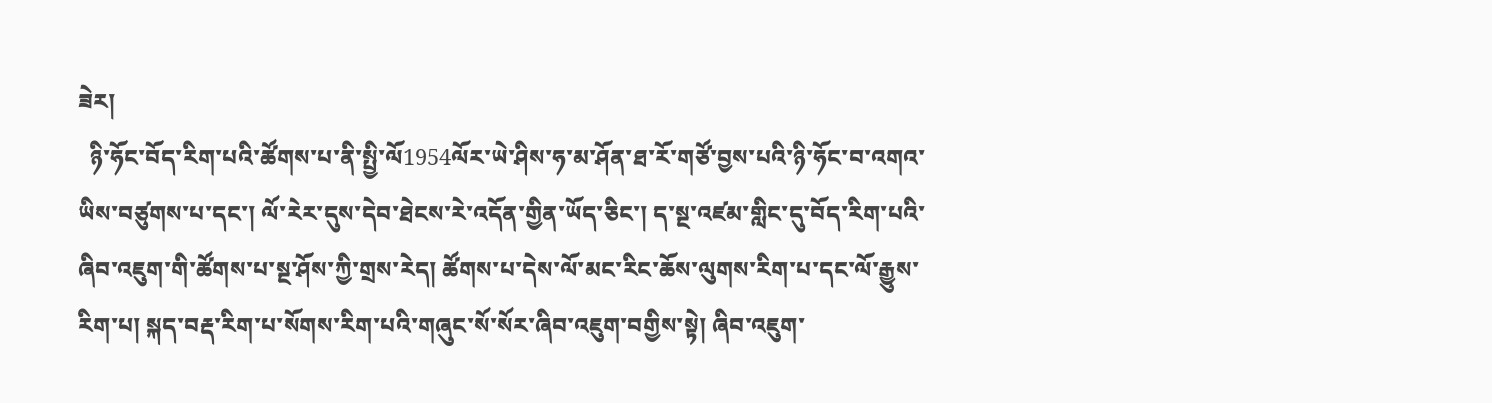ཟེར།
  ཉི་ཧོང་བོད་རིག་པའི་ཚོགས་པ་ནི་སྤྱི་ལོ1954ལོར་ཡེ་ཤིས་ཧ་མ་ཤོན་ཐ་རོ་གཙོ་བྱས་པའི་ཉི་ཧོང་བ་འགའ་ཡིས་བཙུགས་པ་དང་། ལོ་རེར་དུས་དེབ་ཐེངས་རེ་འདོན་གྱིན་ཡོད་ཅིང་། ད་སྔ་འཛམ་གླིང་དུ་བོད་རིག་པའི་ཞིབ་འཇུག་གི་ཚོགས་པ་སྔ་ཤོས་ཀྱི་གྲས་རེད། ཚོགས་པ་དེས་ལོ་མང་རིང་ཆོས་ལུགས་རིག་པ་དང་ལོ་རྒྱུས་རིག་པ། སྐད་བརྡ་རིག་པ་སོགས་རིག་པའི་གཞུང་སོ་སོར་ཞིབ་འཇུག་བགྱིས་སྟེ། ཞིབ་འཇུག་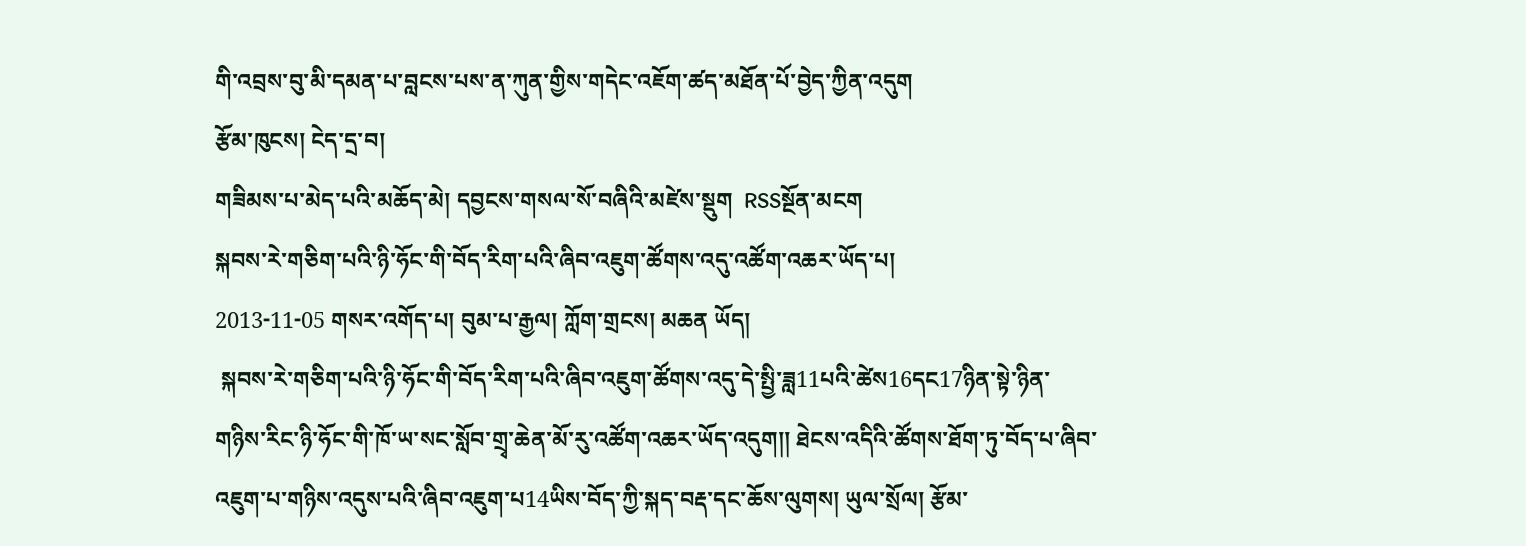གི་འབྲས་བུ་མི་དམན་པ་བླངས་པས་ན་ཀུན་གྱིས་གདེང་འཇོག་ཚད་མཐོན་པོ་བྱེད་ཀྱིན་འདུག
རྩོམ་ཁུངས། ངེད་དྲ་བ།
གཟིམས་པ་མེད་པའི་མཆོད་མེ། དབྱངས་གསལ་སོ་བཞིའི་མཛེས་སྡུག  RSSསྔོན་མངག
སྐབས་རེ་གཅིག་པའི་ཉི་ཧོང་གི་བོད་རིག་པའི་ཞིབ་འཇུག་ཚོགས་འདུ་འཚོག་འཆར་ཡོད་པ།
2013-11-05 གསར་འགོད་པ། བུམ་པ་རྒྱལ། ཀློག་གྲངས། མཆན ཡོད།
 སྐབས་རེ་གཅིག་པའི་ཉི་ཧོང་གི་བོད་རིག་པའི་ཞིབ་འཇུག་ཚོགས་འདུ་དེ་སྤྱི་ཟླ11པའི་ཚེས16དང17ཉིན་སྟེ་ཉིན་གཉིས་རིང་ཉི་ཧོང་གི་ཁོ་ཡ་སང་སློབ་གྲྭ་ཆེན་མོ་རུ་འཚོག་འཆར་ཡོད་འདུག།། ཐེངས་འདིའི་ཚོགས་ཐོག་ཏུ་བོད་པ་ཞིབ་འཇུག་པ་གཉིས་འདུས་པའི་ཞིབ་འཇུག་པ14ཡིས་བོད་ཀྱི་སྐད་བརྡ་དང་ཆོས་ལུགས། ཡུལ་སྲོལ། རྩོམ་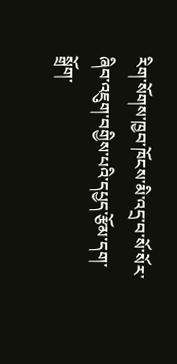རིག་སོགས་ཁྱབ་ཁོངས་མི་འདྲ་བ་སོ་སོར་ཞིབ་འཇུག་བགྱིས་པའི་དཔྱད་རྩོམ་དག་སྒྲོག་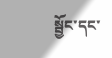སྦྱོང་དང་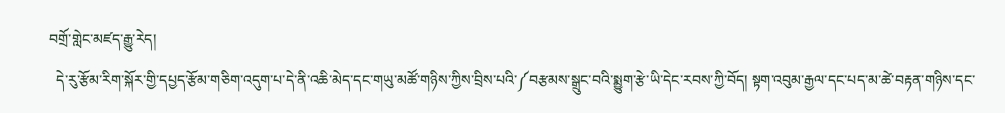བགྲོ་གླེང་མཛད་རྒྱུ་རེད།
  དེ་རུ་རྩོམ་རིག་སྐོར་གྱི་དཔྱད་རྩོམ་གཅིག་འདུག་པ་དེ་ནི་འཆི་མེད་དང་གཡུ་མཚོ་གཉིས་ཀྱིས་བྲིས་པའི་༼བརྩམས་སྒྲུང་བའི་སྨྱུག་རྩེ་ཡི་དེང་རབས་ཀྱི་བོད། སྟག་འབུམ་རྒྱལ་དང་པད་མ་ཚེ་བརྟན་གཉིས་དང་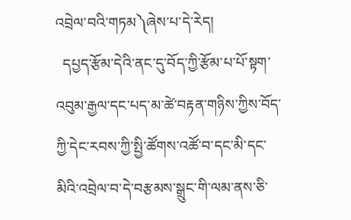འབྲེལ་བའི་གཏམ༽ཞེས་པ་དེ་རེད།
  དཔྱད་རྩོམ་དེའི་ནང་དུ་བོད་ཀྱི་རྩོམ་པ་པོ་སྟག་འབུམ་རྒྱལ་དང་པད་མ་ཚེ་བརྟན་གཉིས་ཀྱིས་བོད་ཀྱི་དེང་རབས་ཀྱི་སྤྱི་ཚོགས་འཚོ་བ་དང་མི་དང་མིའི་འབྲེལ་བ་དེ་བརྩམས་སྒྲུང་གི་ལམ་ནས་ཅི་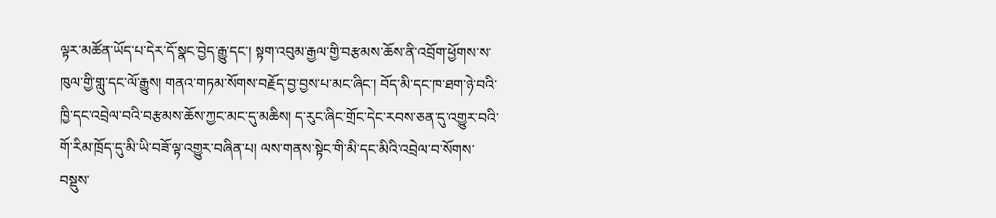ལྟར་མཚོན་ཡོད་པ་དེར་དོ་སྣང་བྱེད་རྒྱུ་དང་། སྟག་འབུམ་རྒྱལ་གྱི་བརྩམས་ཆོས་ནི་འབྲོག་ཕྱོགས་ས་ཁུལ་གྱི་གླུ་དང་ལོ་རྒྱུས། གནའ་གཏམ་སོགས་བརྗོད་བྱ་བྱས་པ་མང་ཞིང་། བོད་མི་དང་ཁ་ཐག་ཉེ་བའི་ཁྱི་དང་འབྲེལ་བའི་བརྩམས་ཆོས་ཀྱང་མང་དུ་མཆིས། ད་རུང་ཞིང་གྲོང་དེང་རབས་ཅན་དུ་འགྱུར་བའི་གོ་རིམ་ཁྲོད་དུ་མི་ཡི་བཟོ་ལྟ་འགྱུར་བཞིན་པ། ལས་གནས་སྟེང་གི་མི་དང་མིའི་འབྲེལ་བ་སོགས་བསྡུས་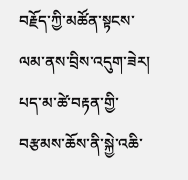བརྗོད་ཀྱི་མཚོན་སྟངས་ལམ་ནས་བྲིས་འདུག་ཟེར། པད་མ་ཚེ་བརྟན་གྱི་བརྩམས་ཆོས་ནི་སྐྱེ་འཆི་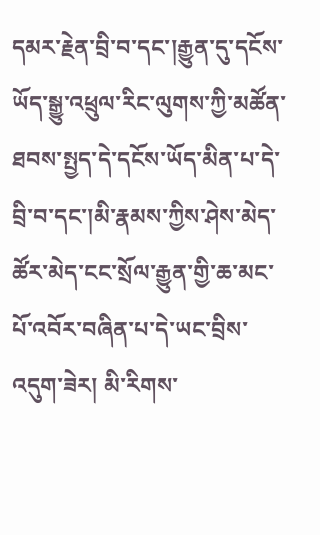དམར་རྗེན་བྲི་བ་དང་།རྒྱུན་དུ་དངོས་ཡོད་སྒྱུ་འཕྲུལ་རིང་ལུགས་ཀྱི་མཚོན་ཐབས་སྤྱད་དེ་དངོས་ཡོད་མིན་པ་དེ་བྲི་བ་དང་།མི་རྣམས་ཀྱིས་ཤེས་མེད་ཚོར་མེད་ངང་སྲོལ་རྒྱུན་གྱི་ཆ་མང་པོ་འབོར་བཞིན་པ་དེ་ཡང་བྲིས་འདུག་ཟེར། མི་རིགས་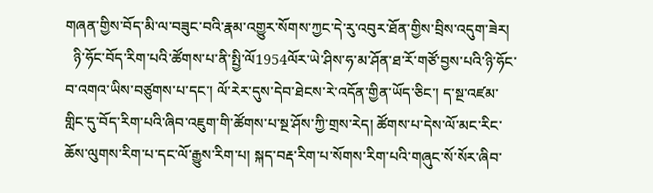གཞན་གྱིས་བོད་མི་ལ་བཟུང་བའི་རྣམ་འགྱུར་སོགས་ཀྱང་དེ་རུ་འབུར་ཐོན་གྱིས་བྲིས་འདུག་ཟེར།
  ཉི་ཧོང་བོད་རིག་པའི་ཚོགས་པ་ནི་སྤྱི་ལོ1954ལོར་ཡེ་ཤིས་ཧ་མ་ཤོན་ཐ་རོ་གཙོ་བྱས་པའི་ཉི་ཧོང་བ་འགའ་ཡིས་བཙུགས་པ་དང་། ལོ་རེར་དུས་དེབ་ཐེངས་རེ་འདོན་གྱིན་ཡོད་ཅིང་། ད་སྔ་འཛམ་གླིང་དུ་བོད་རིག་པའི་ཞིབ་འཇུག་གི་ཚོགས་པ་སྔ་ཤོས་ཀྱི་གྲས་རེད། ཚོགས་པ་དེས་ལོ་མང་རིང་ཆོས་ལུགས་རིག་པ་དང་ལོ་རྒྱུས་རིག་པ། སྐད་བརྡ་རིག་པ་སོགས་རིག་པའི་གཞུང་སོ་སོར་ཞིབ་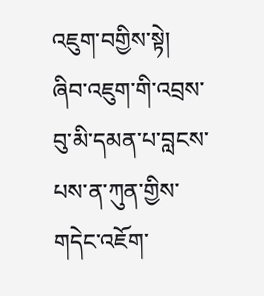འཇུག་བགྱིས་སྟེ། ཞིབ་འཇུག་གི་འབྲས་བུ་མི་དམན་པ་བླངས་པས་ན་ཀུན་གྱིས་གདེང་འཇོག་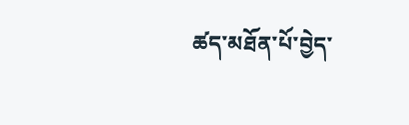ཚད་མཐོན་པོ་བྱེད་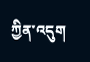ཀྱིན་འདུག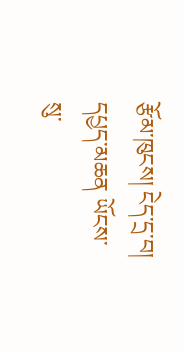རྩོམ་ཁུངས། ངེད་དྲ་བ།
དཔྱད་མཆན ཡོངས་སུ་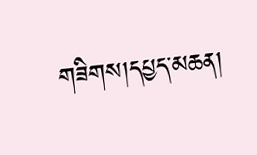གཟིགས།དཔྱད་མཆན།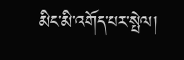མིང་མི་འགོད་པར་སྤེལ།